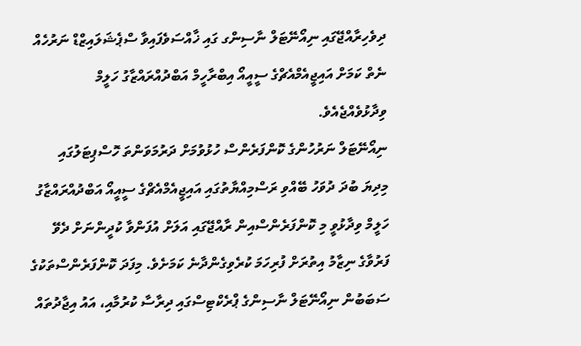ދިވެހިރާއްޖޭގައި ނިއޯނޭޓަލް ނާސިންގ ގައި ޚާއްސަވެފައިވާ ސްޕެޝަލައިޒްޑް ނަރުހެއް ނެތް ކަމަށް އައިޖީއެމްއެޗްގެ ސީއީއޯ އިބްރާހީމް އަބްދުއްރައްޒާގު ހަލީމް ވިދާޅުވެއްޖެއެވެ.
ނިއޯނޭޓަލް ނަރުހުންގެ ކޮންފަރެންސް ހުޅުވުމަށް ދަރުމަވަންތަ ހޮސްޕިޓަލުގައި މިދިޔަ ބުދަ ދުވަހު ބޭއްވި ރަސްމިއްޔާތުގައި އައިޖީއެމްއެޗްގެ ސީއީއޯ އަބްދުއްރައްޒާގު ހަލީމް ވިދާޅުވީ މި ކޮންފަރެންސްއިން ރާއްޖޭގައި އަލަށް އުފަންވާ ކުދީންނަށް ދެވޭ ފަރުވާގެ ނިޒާމު އިތުރަށް ފުރިހަމަ ކުރެވިގެންދާނެ ކަމަށެވެ. މިފަދަ ކޮންފަރެންސްތަކުގެ ސަބަބުން ނިއޯނޭޓަލް ނާސިންގެ ޕްރެކްޓިސްގައި ދިރާސާ ކުރުމާއި، އައު އިޖާދުތައް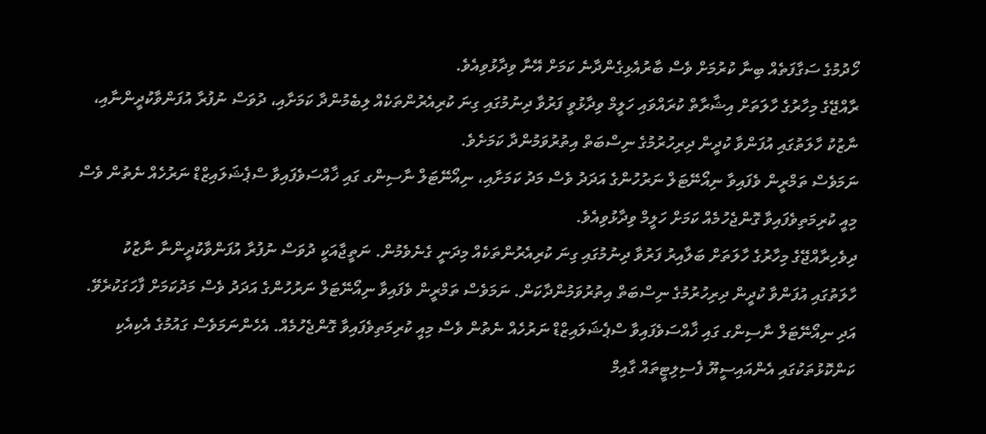ހޯދުމުގެ ސަގާފަތެއް ބިނާ ކުރުމަށް ވެސް ބާރުއެޅިގެންދާނެ ކަމަށް އޭނާ ވިދާޅުވިއެވެ.
ރާއްޖޭގެ މިހާރުގެ ހާލަތަށް އިޝާރާތް ކުރައްވައި ހަލީމް ވިދާޅުވީ ފަރުވާ ދިނުމުގައި ގިނަ ކުރިއެރުންތަކެއް ލިބެމުންދާ ކަމަށާއި، ދުވަސް ނުފުރާ އުފަންވާކުދީންނާއި، ނާޒުކު ހާލަތުގައި އުފަންވާ ކުދީން ދިރިހުރުމުގެ ނިސްބަތް އިތުރުވަމުންދާ ކަމަށެވެ.
ނަމަވެސް ތަމްރީން ވެފައިވާ ނިއޯނޭޓަލް ނަރުހުންގެ އަދަދު ވެސް މަދު ކަމަށާއި، ނިއޯނޭޓަލް ނާސިންގ ގައި ޚާއްސަވެފައިވާ ސްޕެޝަލައިޒްޑް ނަރުހެއް ނެތުން ވެސް މިއީ ކުރިމަތިވެފައިވާ ގޮންޖެހުމެއް ކަމަށް ހަލީމް ވިދާޅުވިއެވެ.
ދިވެހިރާއްޖޭގެ މިހާރުގެ ހާލަތަށް ބަލާއިރު ފަރުވާ ދިނުމުގައި ގިނަ ކުރިއެރުންތަކެއް މިދަނީ ގެނެވެމުން. ނަތީޖާއަކީ ދުވަސް ނުފުރާ އުފަންވާކުދީންނާ ނާޒުކު ހާލަތުގައި އުފަންވާ ކުދީން ދިރިހުރުމުގެ ނިސްބަތް އިތުރުވަމުންދާކަން. ނަމަވެސް ތަމްރީން ވެފައިވާ ނިއޯނޭޓަލް ނަރުހުންގެ އަދަދު ވެސް މަދުކަމަށް ފާހަގަކުރެވޭ. އަދި ނިއޯނޭޓަލް ނާސިންގ ގައި ޚާއްސަވެފައިވާ ސްޕެޝަލައިޒްޑް ނަރުހެއް ނެތުން ވެސް މިއީ ކުރިމަތިވެފައިވާ ގޮންޖެހުމެއް. އެހެންނަމަވެސް ގައުމުގެ އެކިއެކި ކަންކޮޅުތަކުގައި އެންއައިސީޔޫ ފެސިލިޓީތައް ގާއިމް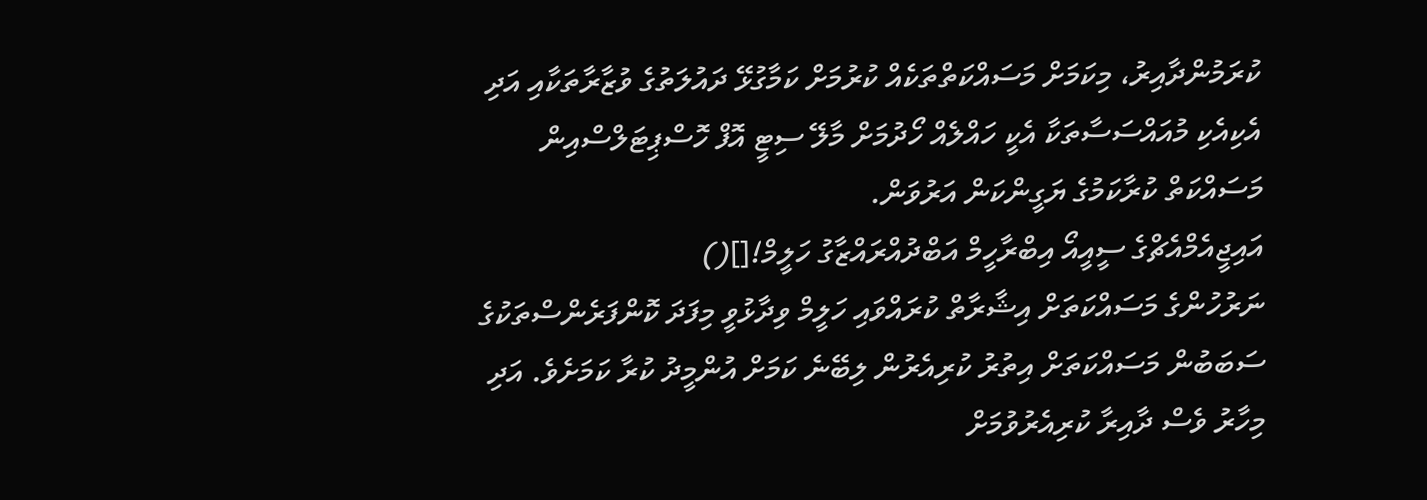ކުރަމުންދާއިރު، މިކަމަށް މަސައްކަތްތަކެއް ކުރުމަށް ކަމާގުޅޭ ދައުލަތުގެ ވުޒާރާތަކާއި އަދި އެކިއެކި މުއައްސަސާތަކާ އެކީ ހައްލެއް ހޯދުމަށް މާލޭ ސިޓީ އޮފް ހޮސްޕިޓަލްސްއިން މަސައްކަތް ކުރާކަމުގެ ޔަގީންކަން އަރުވަން.
އައިޖީއެމްއެޗްގެ ސީއީއޯ އިބްރާހީމް އަބްދުއްރައްޒާގު ހަލީމް![]()
ނަރުހުންގެ މަސައްކަތަށް އިޝާރާތް ކުރައްވައި ހަލީމް ވިދާޅުވީ މިފަދަ ކޮންފަރެންސްތަކުގެ ސަބަބުން މަސައްކަތަށް އިތުރު ކުރިއެރުން ލިބޭނެ ކަމަށް އުންމީދު ކުރާ ކަމަށެވެ. އަދި މިހާރު ވެސް ދާއިރާ ކުރިއެރުވުމަށް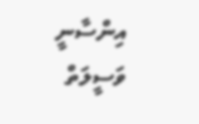އިންސާނީ ވަސީލަތް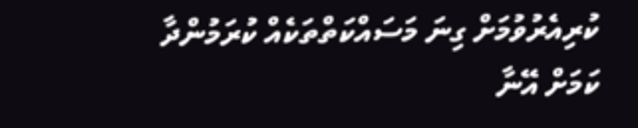ކުރިއެރުވުމަށް ގިނަ މަސައްކަތްތަކެއް ކުރަމުންދާ ކަމަށް އޭނާ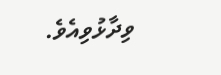ވިދާޅުވިއެވެ.